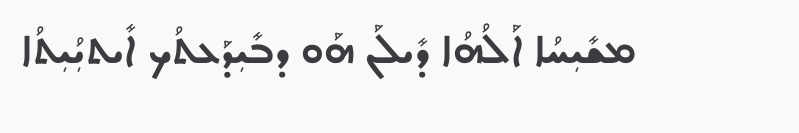ܡܫܺܝܼܚܳܐ ܐܰܠܳܗܳܐ ܕܺܝܠܰܢ ܗܰܘ ܕܒܺܝܼܕܰܥܬܳܟ ܐܺܝܬܝܼܳܝܼܬܳܐ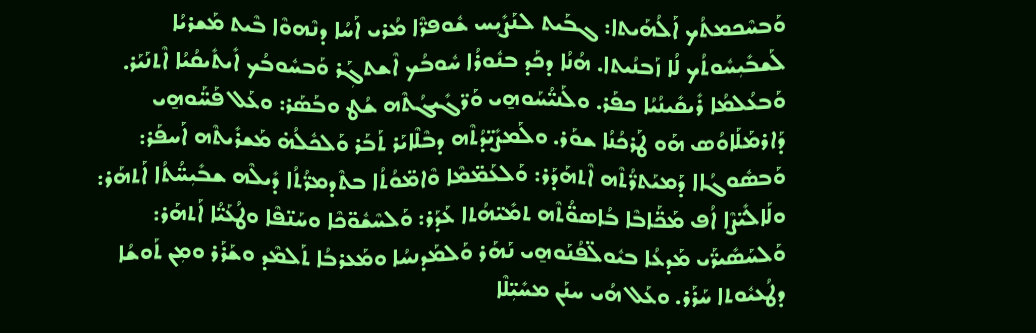ܘܰܒܚܶܟܡܬܳܟ ܐܰܠܳܗܰܝܬܐ: ܓܒܰܝܬ ܠܢܰܨܺܝܼܚ ܫܽܘܦܪ̈ܶܐ ܡܳܪܝ ܐܰܚܳܐ ܕܢܶܗܘܶܐ ܒܶܝܬ ܡܰܫܪܝܳܐ ܠܰܫܒܺܝܼܚܽܘܬܳܟ ܠܳܐ ܙܰܒܢܳܝܬܐ. ܗܳܢܳܐ ܕܟܰܕ ܒܢܽܘܪܳܐ ܚܽܘܒܳܟ ܐܶܫܬܓܼܰܪ ܘܰܒܚܽܘܒܳܟ ܐܺܝܬܺܝܩܳܝܳܐ ܐܶܬܢܰܝܰܪ. ܘܰܒܥܳܠܡܳܐ ܪܺܝܩܺܝܢܳܝܳܐ ܟܦܰܪ. ܘܠܰܢܝ̈ܳܚܰܘܗ̱ܝ ܘܰܪ̈ܓܺܝܓܳܬܶܗ ܫܳܛ ܘܒܰܣܰܪ: ܘܥܰܠ ܦܰܚ̈ܰܘܗ̱ܝ ܕܰܐܪܡܰܠܰܐܘܳܣ ܗܰܘ ܛܰܪܟܳܢܳܐ ܫܘܰܪ. ܘܠܰܡܨܺܝ̈ܕܳܬܶܗ ܕܒܶܠܶܐܝܰܪ ܬܰܒܰܪ ܘܰܠܟܽܠܳܗ̇ ܡܰܫܪܺܝܬܶܗ ܐܰܚܦܰܪ: ܘܰܒܣܽܘܓܳܐܐ ܕܰܡܝܰܬܪ̈ܳܬܶܗ ܐܶܬܗܰܕܰܪ: ܘܰܠܥܰܡ̈ܡܶܐ ܘܶܐܡ̈ܘܳܬܳܐ ܒܬܶܕܡܪ̈ܳܬܳܐ ܕܺܝܠܶܗ ܫܒܺܝܼܚ̈ܳܬܳܐ ܐܰܬܗܰܪ: ܘܠܰܐܠܺܝ̈ܨܶܐ ܐܳܦ ܡܰܟ̈ܰܐܒܶܐ ܒܳܐܣܘ̈ܳܬܶܗ ܬܡܺܝ̈ܗܳܬܐ ܥܰܕܰܪ: ܘܰܠܚܶܫܽܘ̈ܟܶܐ ܘܚܰܢ̈ܦܶܐ ܘܛܳܥܰܝ̈ܳܐ ܐܰܬܗܰܪ: ܘܰܠܚܰܣܺܝܪ̈ܰܝ ܡܰܕܥܳܐ ܒܝܽܘܠ̈ܦܳܢܰܘܗ̱ܝ ܢܰܗܰܪ ܘܰܠܡܰܕܢܚܳܐ ܘܡܰܥܪܒܳܐ ܬܰܠܡܶܕ ܘܫܰܪܰܪ ܘܡܼܢ ܬܰܘܫܳܐ ܕܛܳܥܝܽܘܬܐ ܚܰܪܰܪ. ܘܥܰܠ ܗܳܝ ܚܢܰܢ ܡܚܺܝܼ̈ܠܶܐ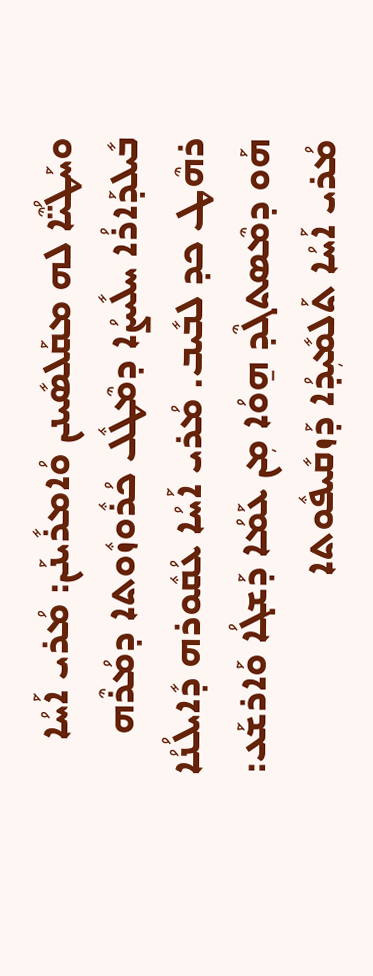ܘܚܰܛܳܝ̈ܶܐ ܠܗ ܡܩܰܠܣܺܝܢܢ ܘܳܐܡܪܺܝܢܰܢ: ܡܳܪܝ ܐܰܚܳܐ ܒܺܝܠܕܰܐܪܳܐ ܚܠܺܝܨܳܐ ܕܡܶܛܽܠ ܟܳܪܽܘܙܽܘܬܐ ܕܡܳܪܶܗ ܪܗܶܛ ܟܕ ܠܒܺܝܒ. ܡܳܪܝ ܐܰܚܳܐ ܥܳܩܽܘܪܗ ܕܺܐܝܠܳܢܳܐ ܗܰܘ ܕܡܶܣܬܓܶܕ ܗ̱ܘܳܐ ܡܼܢ ܥܰܡܳܐ ܕܰܫܓܳܐ ܘܰܐܪܫܰܥ: ܡܳܪܝ ܐܰܚܳܐ ܬܰܠܡܺܝܼܕܳܐ ܕܰܙܩܺܝܦܽܘܬܐ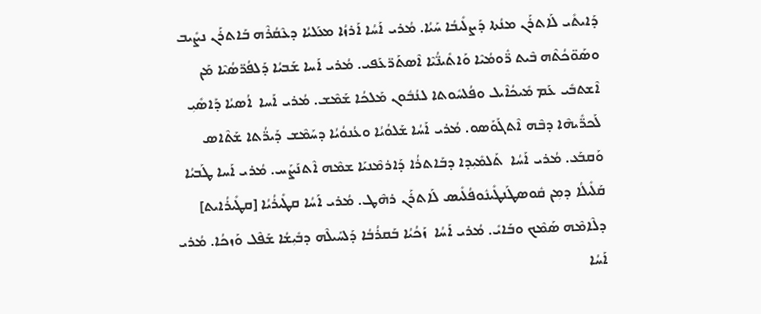ܕܰܐܝܬܺܝ ܠܰܐܬܪܰܢ ܡܢܳܬܐ ܕܰܨܠܺܝܒܳܐ ܚܰܝܳܐ. ܡܳܪܝ ܐܰܚܳܐ ܐܰܪܙܳܐ ܡܥܰܠܝܳܐ ܕܥܶܩܳܪܶܗ ܒܰܐܬܪܰܢ ܢܨܺܝܒ ܘܣܰܘ̈ܟܳܬܶܗ ܒܶܝܬ ܪ̈ܽܘܡܳܝܶܐ ܘܰܐܬܺܝܢ̈ܳܝܶܐ ܐܶܣܬܰܪ̈ܥܰܦܝ. ܡܳܪܝ ܐܰܚܐ ܫܰܒܝܳܐ ܕܰܠܦܳܪ̈ܣܳܝܶܐ ܡܰܢ ܐܶܫܬܒܺܝ ܥܰܡ ܡܺܝܟܳܐܶܝܠ ܘܦܳܠܚܽܘܬܐ ܠܢܳܒܽܘܢ ܡܰܠܟܳܐ ܫܰܡܶܫ. ܡܳܪܝ ܐܰܚܐ  ܐܳܣܝܳܐ ܕܰܐܣܺܝܼ ܠܰܟܪ̈ܺܝܗܶܐ ܕܒܶܗ ܐܶܬܓܰܘܰܣܘ. ܡܳܪܝ ܐܰܚܳܐ ܫܰܠܘܳܝܳܐ ܘܥܳܢܘܳܝܳܐ ܕܚܰܡܶܫ ܕܰܝܪ̈ܳܬܐ ܫܰܬܶܐܣ ܘܰܩܒܰܥ. ܡܳܪܝ ܐܰܚܳܐ  ܬܰܠܡܺܝܼܕܐ ܕܒܰܐܬܪܳܐ ܕܰܐܪܡܶܢܝܰܐ ܫܡܶܗ ܐܶܬܢܰܨܰܚ. ܡܳܪܝ ܐܰܚܐ ܛܰܒܝܳܐ ܩܰܠܺܝܠܳܐ ܕܡܼܢ ܩܽܘܣܛܰܢܛܺܝܢܽܘܦܳܠܺܝܣ ܠܰܐܬܪܰܢ ܪܗܶܛ. ܡܳܪܝ ܐܰܚܳܐ ܩܛܺܝܪܳܝܳܐ [ܩܛܺܝܪܳܐܝܬ] ܕܠܶܐܡܶܗ ܣܰܡܶܟ ܘܒܰܐܝܺ. ܡܳܪܝ ܐܰܚܳܐ  ܙܰܟܳܝܳܐ ܒܰܩܪܳܒܳܐ ܕܰܠܚܰܝܠܶܗ ܕܒܺܝܼܫܳܐ ܫܰܦܶܠ ܘܰܙܟܳܐ. ܡܳܪܝ ܐܰܚܳܐ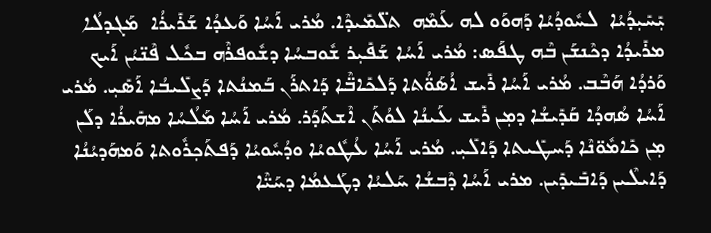ܝܼܺܚܺܝܼܕܳܝܳܐ  ܠܚܽܘܕܳܝܳܐ ܕܰܗܘܰܘ ܠܗ ܥܰܡܶܗ  ܬܠ̈ܡܺܝܕܶܐ. ܡܳܪܝ ܐܰܚܳܐ ܘܰܥܕܳܐ ܫܰܪܺܝܪܳܐ  ܡܰܓܕܠܳܐ ܡܪܺܝܕܳܐ ܕܟܶܢܫܰܢ ܒܶܗ ܛܦܰܣ: ܡܳܪܝ ܐܰܚܳܐ ܫܰܦܺܝܼܪ ܫܽܘܒܚܳܐ ܕܫܽܘܦܪܶܗ ܒܟܽܠ ܦܶܢ̈ܝܳܢ ܐܰܝܟ ܘܰܪܕܳܐ ܗܰܒܶܒ. ܡܳܪܝ ܐܰܚܳܐ ܪܺܝܫ ܐܳܣܰܘ̈ܳܬܐ ܕܰܠܟܺܐܒ̈ܶܐ ܕܰܐܬܪܰܢ ܒܰܡܢܳܬܐ ܕܰܨܠܺܝܒܳܐ ܐܰܣܺܝܼ. ܡܳܪܝ ܐܰܚܳܐ ܣܳܗܕܳܐ ܩܰܕܺܝܫܳܐ ܕܡܼܢ ܪܺܝܫ ܥܰܝܢܳܐ ܠܘܳܬܰܢ ܐܶܫܬܰܕܰܪ. ܡܳܪܝ ܐܰܚܳܐ ܡܰܠܳܚܳܐ ܡܗܺܝܪܳܐ ܕܠܰܢ ܡܼܢ ܟܺܐܡܽܘ̈ܢܶܐ ܕܰܚܛܺܝܬܐ ܕܰܐܠܺܝܼ. ܡܳܪܝ ܐܰܚܳܐ ܥܳܛܽܘܝܳܐ ܘܕܳܚܽܘܝܳܐ ܕܰܦܬܰܟܼܪܽܘܬܐ ܘܰܡܗܰܕܝܳܢܳܐ ܕܰܐܝܠܶܝܢ ܕܰܐܒܺܝܕܺܝܢ. ܡܪܝ ܐܰܚܳܐ ܕܶܒܫܳܐ ܚܰܠܝܳܐ ܕܛܰܥܡܳܐ ܕܚܰܝ̈ܶܐ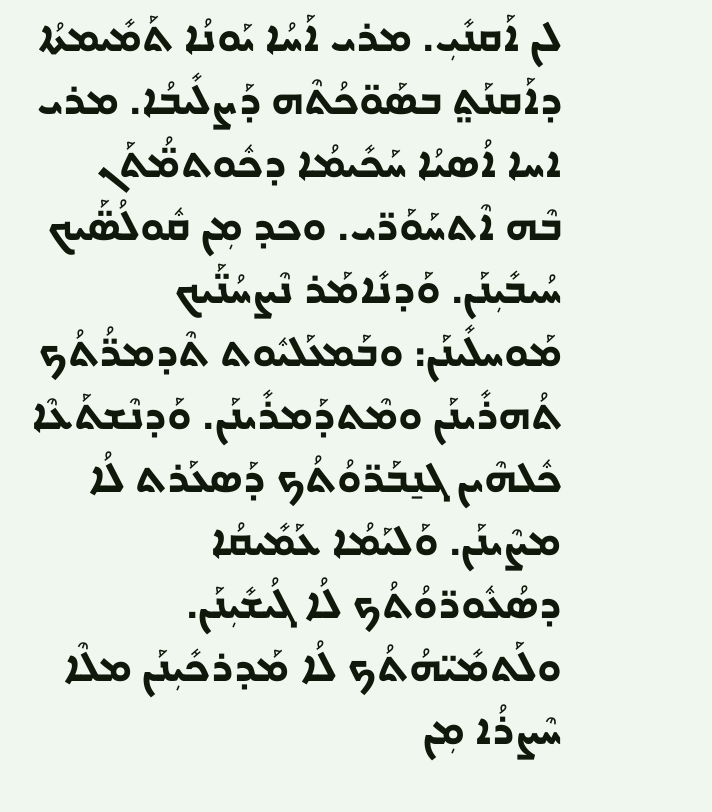ܠܢ ܐܰܩܢܺܝܼ. ܡܪܝ ܐܰܚܳܐ ܝܰܘܢܳܐ ܬܰܡܺܝܡܬܳܐ ܕܐܰܩܢܰܬ݀ ܒܣܰܘ̈ܟܳܬܶܗ ܕܰܨܠܺܝܒܳܐ. ܡܪܝ ܐܚܐ ܐܳܣܝܳܐ ܚܰܟܺܝܡܳܐ ܕܟܽܘܬܡ̈ܳܬܰܢ ܒܶܗ ܐܶܬܚܰܘܰܪ̈ܝ. ܘܟܕ ܡܼܢ ܩܽܘܠܳܣ̈ܰܝܟ ܚܳܝܒܺܝܼܢܰܢ. ܘܰܕܢܺܐܡܰܪ ܢܶܨܚܳܢ̈ܰܝܟ ܡܰܘܚܠܺܝܢܰܢ: ܘܒܰܡܥܰܠܝܽܘܬ ܬܶܕܡܪ̈ܳܬܳܟ ܬܳܗܪܺܝܢܰܢ ܘܡܶܬܕܰܡܪܺܝܢܰܢ. ܘܰܕܢܶܫܬܰܥܶܐ ܟܽܠܗܶܝܢ ܓܢ̱ܒܰܪ̈ܘܳܬܳܟ ܕܰܣܥܰܪܬ ܠܳܐ ܡܨܶܝܢܰܢ. ܘܰܠܝܰܡܳܐ ܥܰܡܺܝܩܳܐ ܕܣܳܥܽܘܪ̈ܘܳܬܳܟ ܠܳܐ ܓܳܝܫܺܝܼܢܰܢ. ܘܠܰܬܡܺܝ̈ܗܳܬܳܟ ܠܳܐ ܡܰܕܪܟܺܝܼܢܰܢ ܡܠܶܐ ܚܶܨܪܳܐ ܡܼܢ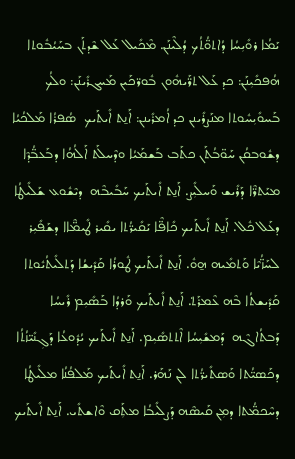ܝܰܡܳܐ ܪܘܺܝܼܚܳܐ ܕܳܐܬܘ̈ܳܬܳܟ ܕܳܠܶܝܢܰܢ. ܡܶܟܺܝܠ ܥܰܠ ܫܶܕܬܰܢ ܒܚܰܝܳܒܽܘܬܐ ܗܳܦܟܺܝܼܢܰܢ: ܟܕ ܥܰܠ ܬܪ̈ܰܝܗܽܘܢ ܒܽܘܪ̈ܟܰܝܢ ܡܰܚܓܪܺܝܢܰܢ: ܘܠܳܟ ܒܰܚܘܺܝܼܚܽܘܬܐ ܡܢܰܨܪܺܝܢܢ ܟܕ ܐܳܡܪܺܝܢܢ: ܐܰܢ̱ܬ ܐܺܝܬܰܝܟ  ܣܳܦܪܳܐ ܡܰܠܟܳܝܳܐ ܕܫܽܘܒܩܳܢ ܚܰܘ̈ܒܳܬܰܢ ܟܬܰܒ ܒܰܫܡܰܝܳܐ ܘܕܶܚܠܰܬ ܐܰܠܳܗܳܐ ܕܒܰܥܒ̈ܳܕܶܐ ܡܝܰܬܪ̈ܶܐ ܕܰܪܺܝܫ ܘܰܚܠܺܝܼܨ. ܐܰܢ̱ܬ ܐܺܝܬܰܝܟ ܚܰܒܺܝܒܶܗ  ܕܝܶܫܽܘܥ ܫܰܠܺܝܛܳܐ ܕܥܰܠ ܟܽܠ. ܐܰܢ̱ܬ ܐܺܝܬܰܝܟ ܟܺܐܦ̈ܶܐ ܝܰܩܺܝܪ̈ܳܬܐ ܝܩܺܝܪ ܛܺܝܡ̈ܶܐܐ ܕܫܰܦܺܝܼܪ ܠܚܰܙ̈ܳܝܶܐ ܘܰܬܡܺܝܗ ܗ̱ܘܽ. ܐܰܢ̱ܬ ܐܺܝܬܰܝܟ ܛܽܘܪܳܐ ܩܰܕܺܝܫܳܐ ܕܰܬܠܺܝܬܳܝܽܘܬܐ ܩܰܕܺܝܫܬܳܐ ܒܶܗ ܥܶܡܪܰܬ݀. ܐܰܢ̱ܬ ܐܺܝܬܰܝܟ ܘܰܪܕܳܐ ܒܰܣܺܝܼܡ ܪܺܝܚܳܐ ܕܰܒܬܳܐܓܶܗ  ܕܰܡܫܺܝܼܚܳܐ ܐܶܬܬܣܺܝܼܡ. ܐܰܢ̱ܬ ܐܺܝܬܰܝܟ ܝܳܕܽܘܥܳܐ ܕܰܓܼܢܺܝ̈ܙܳܬܳܐ ܕܟܰܣܝ̈ܳܬܐ ܘܰܣܬܺܝܪ̈ܳܬܐ ܠܢ ܢܰܗܰܪ. ܐܰܢ̱ܬ ܐܺܝܬܰܝܟ ܡܰܠܦܳܢܳܐ ܡܠܺܝܛܳܐ ܕܚܶܟܡ̈ܳܬܐ ܕܡܼܢ ܩܰܝܣܶܗ ܕܰܨܠܺܝܒܳܐ ܡܬܼܰܩ ܘܶܐܫܬܺܝ. ܐܰܢ̱ܬ ܐܺܝܬܰܝܟ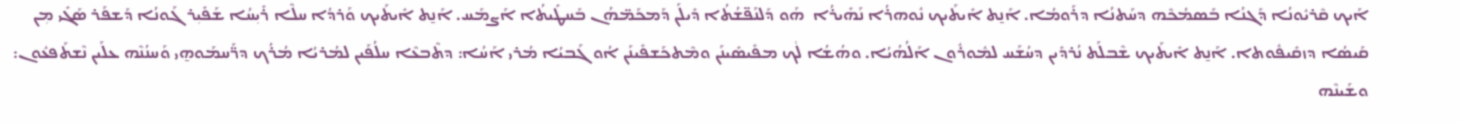ܐܰܝܟ ܩܶܪܝܽܘܢܳܐ ܕܰܓܢܳܐ ܒܰܣܡܳܟܶܗ ܕܚܰܬܢܳܐ ܕܪܰܘܡܳܐ. ܐܰܢ̱ܬ ܐܺܝܬܰܝܟ ܢܽܘܗܪܳܐ ܢܰܗܺܝܪܳܐ  ܗܰܘ ܕܰܠܢܰܦ̈ܫܳܬܳܐ ܕܺܝܠܰܢ ܕܰܡܟܰܡ̈ܗܳܢ ܒܰܚܛܺܝܬܳܐ ܐܰܨܡܰܚ. ܐܰܢ̱ܬ ܐܺܝܬܰܝܟ ܘܰܪܕܳܐ ܚܠܶܐ ܪܺܝܼܚܳܐ ܫܰܦܺܝܼܪ ܓܰܘܢܳܐ ܕܰܫܦܰܪ ܣܰܓܺܝ ܡܼܢ ܩܰܝܣܳܐ ܕܙܩܺܝܦܽܘܬܐ. ܐܰܢ̱ܬ ܐܺܝܬܰܝܟ ܫܶܒܠܰܬ ܢܳܪܕܺܝܢ ܕܚܳܫܰܚ ܠܡܽܘܪܽܘܢ ܐܰܠܳܗܳܝܳܐ. ܘܗܳܫܳܐ ܠܵܟ ܡܦܺܝܣܺܝܢܰܢ ܘܡܶܬܟܰܫܦܺܝܢܰܢ ܐܳܘ ܓܰܒܝܳܐ ܡܳܪܝ ܐܰܚܳܐ: ܕܬܶܒܥܶܐ ܚܠܳܦܰܝܢ ܠܡܳܪܝܳܐ ܡܳܪܳܟ ܕܪ̈ܰܚܡܰܘܗ̱ܝ ܘܰܚܢܳܢܶܗ ܥܠܰܝܢ ܢܶܫܬܰܦܥܽܘܢ: ܘܫܰܝܢܶܗ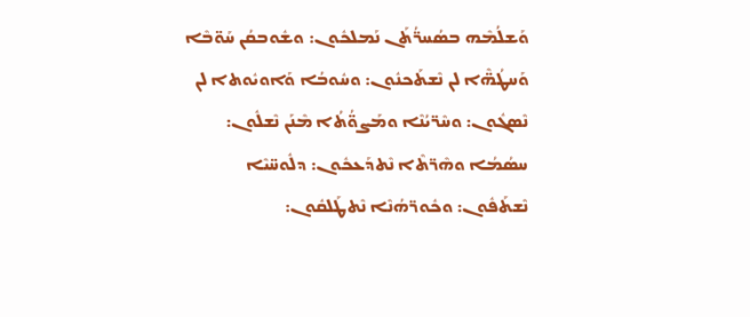ܘܰܫܠܳܡܶܗ ܒܣܳܚܪ̈ܳܬܰܢ ܢܰܡܠܟܽܘܢ: ܘܫܽܘܒܩܳܢ ܚܰܘ̈ܒܶܐ ܘܰܚܛܳܗ̈ܶܐ ܠܢ ܢܶܫܬܰܟܢܽܘܢ: ܘܚܽܘܒܳܐ ܘܰܐܘܝܽܘܬܐ ܠܢ ܢܶܣܓܽܘܢ: ܘܚܶܪ̈ܝܳܢܶܐ ܘܡܰܨܘ̈ܳܬܳܐ ܡܶܢܰܢ ܢܶܫܠܽܘܢ: ܚܣܳܡܳܐ ܘܗܶܪ̈ܬܶܐ ܢܶܬܕܰܥܟܽܘܢ: ܕܠܽܘܚ̈ܝܶܐ ܢܶܫܬܰܦܽܘܢ: ܘܟܽܘܪ̈ܗܳܢܶܐ ܢܶܬܛܰܠܩܽܘܢ: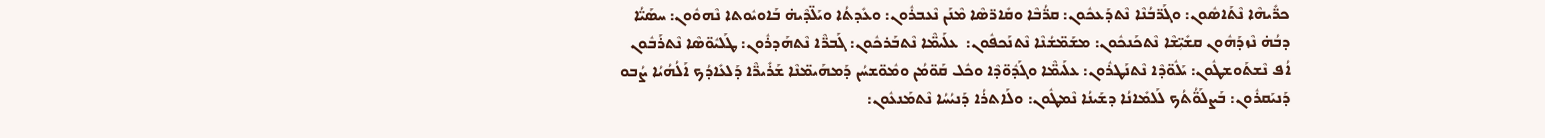ܟܪ̈ܺܝܗܶܐ ܢܶܬܰܐܣܽܘܢ: ܘܓܰܪ̈ܒܳܢܶܐ ܢܶܬܕܰܥܟܽܘܢ: ܩܪ̈ܳܒܶܐ ܘܩܺܐܪ̈ܣܶܐ ܡܶܢܰܢ ܢܶܥܒܪܽܘܢ: ܘܥܺܕܬܳܐ ܘܝܰܠ̈ܕܶܝܗ̇ ܒܰܐܘܝܽܘܬܐ ܢܶܗܘܽܘܢ: ܚܣܰܝ̈ܳܐ ܕܒܳܗ̇ ܢܶܙܕܰܗܽܘܢ ܩܫܺܝܼ̈ܫܶܐ ܢܶܬܟܰܢܟܽܘܢ: ܡܫܰܡ̈ܫܳܢܶܐ ܢܶܬܢܰܟܦܽܘܢ:  ܥܠܰܝܡ̈ܶܐ ܢܶܬܒܰܪܟܽܘܢ: ܓܰܒܪ̈ܶܐ ܢܶܬܗܰܕܪܽܘܢ: ܛܰܠܝܽܘ̈ܣܶܐ ܢܶܬܪܰܒܽܘܢ ܐܳܦ ܢܶܫܬܰܘܫܛܽܘܢ: ܝܰܠܽܘ̈ܕܶܐ ܢܶܬܢܰܛܪܽܘܢ: ܥܠܰܝܡ̈ܶܐ ܘܓܰܕܽܘ̈ܕܶܐ ܘܟܽܠ ܩܰܘ̈ܡܳܢ ܘܡܽܘ̈ܫܚܳܢ ܕܰܡܗܰܝܡ̈ܢܶܐ ܫܰܪܺܝܪ̈ܶܐ ܕܰܠܥܺܐܕܳܟ ܐܰܠܳܗܳܝܳܐ ܨܳܒܘ ܕܰܢܝܰܩܪܽܘܢ: ܒܰܨܠܰܘ̈ܳܬܳܟ ܠܰܠܡܺܐܢܳܐ ܕܫܰܝܢܳܐ ܢܶܡܛܽܘܢ: ܘܠܰܐܬܪܳܐ ܕܰܢܝܳܚܳܐ ܢܶܬܡܰܢܥܽܘܢ: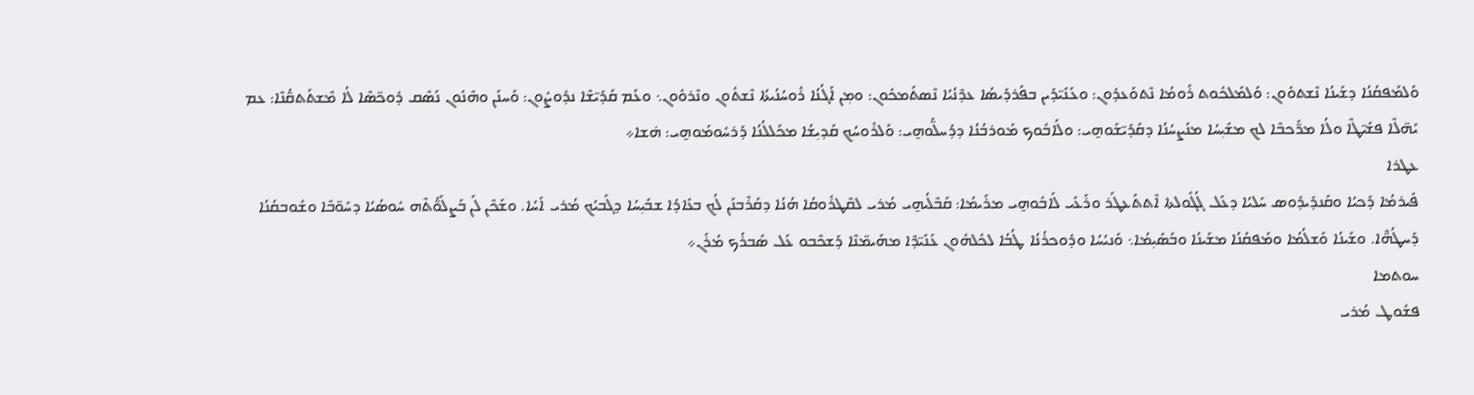ܘܰܠܡܰܦܩܳܢܳܐ ܕܫܰܝܢܳܐ ܢܶܫܬܘܽܘܢ: ܘܰܠܡܰܠܟܽܘܬ ܪܰܘܡܳܐ ܢܶܬܘܰܥܕܽܘܢ: ܘܥܰܢܺܝ̈ܕܰܝܢ ܒܦܰܪܕܰܝܣܳܐ ܥܕܶܢܳܝܳܐ ܢܶܣܬܰܡܟܽܘܢ: ܘܡܼܢ ܐܰܓܳܢܳܐ ܪܽܘܚܳܢܳܝܬܳܐ ܢܶܫܬܽܘܢ ܘܢܶܪܘܽܘܢ܆ ܘܥܰܡ ܩܰܕܺܝ̈ܫܶܐ ܢܕܽܘܨܽܘܢ: ܘܰܚܢܰܢ ܘܗܶܢܽܘܢ ܢܰܣܶܩ ܕܽܘܟ̈ܣܶܐ ܠܳܐ ܡܶܫܬܰܬܩ̈ܳܢܶܐ: ܥܡ ܝܰܗ̈ܠܶܐ ܦܫܺܝ̈ܛܶܐ ܘܠܳܐ ܡܪ̈ܰܟܒܶܐ ܠܟ ܡܫܺܝܼܚܳܐ ܡܢܰܨܚܳܢܳܐ ܕܩܰܕܺܝ̈ܫܰܘܗ̱ܝ: ܘܠܰܐܒܽܘܟ ܡܰܘܪܒܳܢܳܐ ܕܕܳܚܠ̈ܰܘܗ̱ܝ: ܘܰܠܪܽܘܚܳܟ ܩܰܕܝܼܫܳܐ ܡܟܰܠܠܳܢܳܐ ܕܰܪܚܽܘܡܰܘܗ̱ܝ: ܗ̇ܫܐ܀
ܥܛܪܐ
ܦܺܝܪܡܳܐ ܕܰܟܝܳܐ ܘܩܰܢܕܺܝܕܽܘܣ ܚܰܠܝܳܐ ܕܥܰܠ ܓܳܓܽܘܠܬܐ ܐܶܬܬܰܥܛܰܪ ܘܪܰܥܺܝ ܠܰܐܒܽܘܗ̱ܝ ܡܪܰܝܡܳܐ: ܩܰܒܶܠܳܝܗ̱ܝ ܡܳܪܝ ܠܩܶܛܪܽܘܩܳܐ ܗܳܢܳܐ ܕܩܰܪܶܒܢܰܢ ܠܳܟ ܒܥܺܐܕܳܐ ܫܒܺܝܼܚܳܐ ܕܓܰܒܝܳܟ ܡܳܪܝ ܐܰܚܳܐ. ܘܫܰܟܶܢ ܠܰܢ ܒܰܨܠܰܘ̈ܳܬܶܗ ܚܽܘܣܳܝܳܐ ܕܚܰܘ̈ܒܶܐ ܘܫܽܘܒܩܳܢܳܐ ܕܰܚܛܳܗ̈ܶܐ. ܘܫܰܝܢܳܐ ܘܰܫܠܳܡܳܐ ܘܡܰܦܩܳܢܳܐ ܡܫܰܝܢܳܐ ܘܒܰܣܺܝܼܡܳܐ܆ ܘܰܢܝܳܚܳܐ ܘܕܽܘܟܪܳܢܳܐ ܛܳܒܳܐ ܠܟܽܠܗܽܘܢ ܥܰܢܺܝ̈ܕܶܐ ܡܗܰܝܡ̈ܢܶܐ ܕܰܫܟܶܒܘ ܥܰܠ ܣܰܒܪܳܟ ܡܳܪܰܢ܀
ܚܘܬܡܐ
ܦܫܽܘܛ ܡܳܪܝ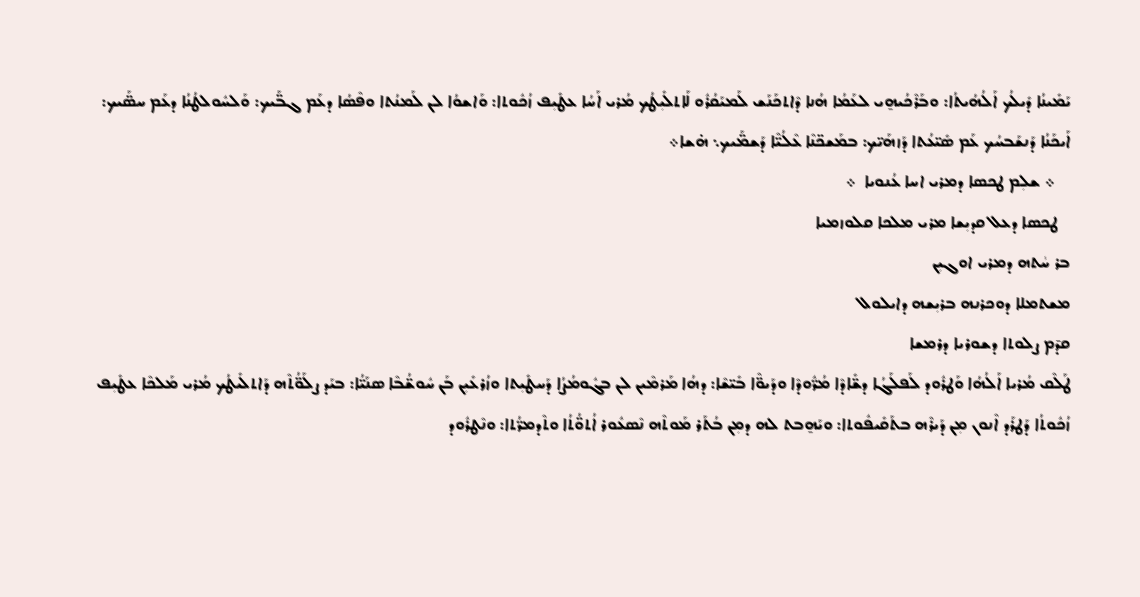ܝܰܡܺܝܢܳܐ ܕܺܝܠܳܟ ܐܰܠܳܗܳܝܬܳܐ: ܘܒܰܪܶܟܳܝܗ̱ܝ ܠܥܰܡܳܐ ܗܳܢܐ ܕܶܐܬܟܰܢܰܫ ܠܰܡܝܰܩܳܪܽܘ ܠܰܐܬܠܺܝܼܛܳܟ ܡܳܪܝ ܐܰܚܳܐ ܥܛܺܝܼܦ ܙܳܟܽܘܬܐ: ܘܰܐܫܘܳܐ ܠܢ ܠܰܡܢܳܬܐ ܘܦܶܣܳܐ ܕܥܰܡ ܓܒ̈ܰܝܟ: ܘܰܠܚܽܘܠܛܳܢܳܐ ܕܥܰܡ ܚܣ̈ܰܝܟ: ܐܰܝܟܰܢܳܐ ܕܰܢܫܰܒܚܳܟ ܥܰܡ ܣܺܝ̈ܥܳܬܐ ܕܰܙܗܰܝ̈ܟ: ܒܡܰܫܟ̈ܢܶܐ ܥܶܠܳܝ̈ܶܐ ܕܰܫܡ̈ܰܝܟ܆ ܗ̇ܫܐ܀
    ܀ ܫܠܼܡ ܛܟܣܐ ܕܡܪܝ ܐܚܐ ܥܳܢܘܝܐ  ܀
   ܛܟܣܐ ܕܥܠ ܩܕܝܼܫܐ ܡܪܝ ܡܠܟܐ ܩܠܘܙܡܝܐ
ܒܪ ܚܵܬܗ ܕܡܪܝ ܐܘܓܝܼܢ
ܡܫܬܡܠܐ ܕܘܟܪܢܗ ܒܪܝܼܫܗ ܕܐܝܠܘܠ
ܩܕ̄ܡ ܨܠܘܬܐ ܕܫܘܪܝܐ ܕܪܡܫܐ
ܛܰܠܶܩ ܡܳܪܝܐ ܐܰܠܳܗܳܐ ܘܰܛܪܽܘܕ ܠܰܦܠܰܓܳܐ ܕܫ̈ܺܐܕܶܐ ܡܳܪ̈ܽܘܕܶܐ ܘܕܰܝܘ̈ܶܐ ܒܺܝ̈ܫܶܐ: ܕܗܳܐ ܡܰܪܡܶܝܢ ܠܢ ܒܓܽܘܡܳܨܳܐ ܕܰܚܛܺܝܼܬܐ ܘܙܳܪܥܺܝܼܢ ܒܰܢ ܚܽܘܫ̈ܳܒܶܐ ܣܢܰܝ̈ܳܐ: ܒܝܰܕ ܨܠܰܘ̈ܳܬܶܗ ܕܰܐܬܠܺܝܛܳܟ ܡܳܪܝ ܡܰܠܟܶܐ ܥܛܺܝܼܦ ܙܳܟܽܘܬܳܐ ܕܰܛܪܰܕ ܐܶܢܘܢ ܡܼܢ ܕܰܝܪܶܗ ܒܬܰܩܺܝܦܽܘܬܐ: ܘܝܰܗ̱ܒܬ ܠܗ ܕܡܼܢ ܒܳܬܰܪ ܡܰܘܬܶܗ ܢܶܣܥܽܘܪ ܐܳܬܘ̈ܳܬܳܐ ܘܬܶܕܡܪ̈ܳܬܐ: ܘܢܶܛܪܽܘܕ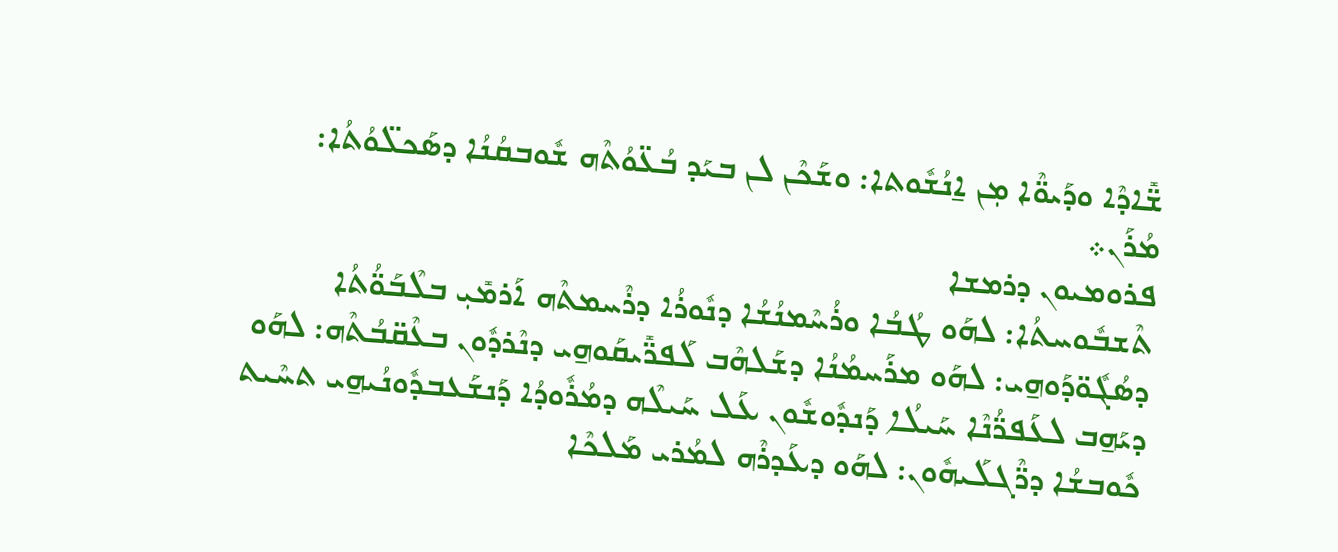ܫ̈ܺܐܕܶܐ ܘܕܰܝܘ̈ܶܐ ܡܼܢ ܐ̱ܢܳܫܽܘܬܐ: ܘܫܰܟܶܢ ܠܢ ܒܝܰܕ ܒܳܥ̈ܘܳܬܶܗ ܫܽܘܒܩܳܢܳܐ ܕܣܰܟܠ̈ܘܳܬܳܐ: ܡܳܪܰܢ܀
ܦܪܘܡܝܘܢ ܕܪܡܫܐ
ܬܶܫܒܽܘܚܬܳܐ: ܠܗܰܘ ܛܳܒܳܐ ܘܪܳܚܶܡܢܳܫܳܐ ܕܢܽܘܪܳܐ ܕܪܶܚܡܬܶܗ ܐܰܪܡܺܝܼ ܒܠܶܒܰܘ̈ܳܬܳܐ ܕܣܳܓܽܘ̈ܕܰܘܗ̱ܝ: ܠܗܰܘ ܡܪܰܚܡܳܢܳܐ ܕܫܰܠܗܶܒ ܠܰܦܪ̈ܺܝܩܰܘܗ̱ܝ ܕܢܶܪܕܽܘܢ ܒܥܶܩ̈ܒܳܬܶܗ: ܠܗܰܘ ܕܝܰܗ̱ܒ ܠܥܰܦܪ̈ܳܢܶܐ ܚܰܝܠܳܐ ܕܰܢܕܽܘܫܽܘܢ ܥܰܠ ܚܰܝܠܶܗ ܕܡܳܪܽܘܕܳܐ ܕܰܢܫܰܥܒܕܽܘܢܳܝܗ̱ܝ ܬܚܶܝܬ ܟܽܘܒܫܳܐ ܕܪ̈ܶܓܠܰܝܗܽܘܢ: ܠܗܰܘ ܕܥܰܕܪܶܗ ܠܡܳܪܝ ܡܰܠܟܶܐ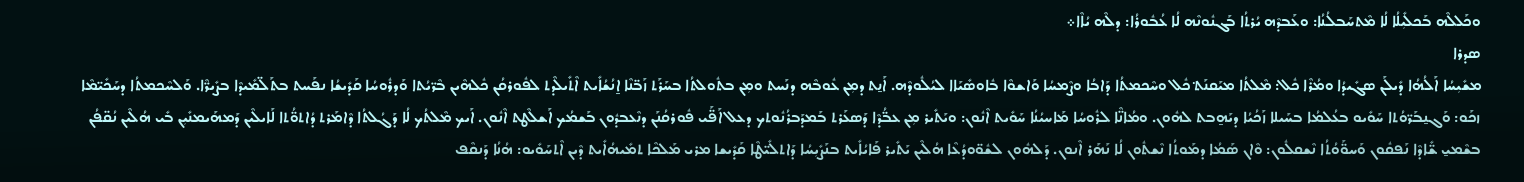ܘܟܰܠܠܶܗ ܒܰܟܠܺܝܼܠܳܐ ܠܳܐ ܡܶܬܚܰܒܠܳܢܳܐ: ܘܥܰܒܕܶܗ ܝܳܪܬܳܐ ܒܰܓܢܽܘܢܶܗ ܠܳܐ ܥܳܒܽܘܪܳܐ: ܕܠܶܗ ܝܳܐܶܐ܀
ܣܕܪܐ
ܡܫܺܝܼܚܳܐ ܐܰܠܳܗܳܐ ܕܺܝܠܰܢ ܣܓܺܝܕܳܐ ܘܡܳܪܶܐ ܟܽܠ: ܡܶܠܬܳܐ ܡܝܰܩܢܰܬ݀ ܟܽܠ ܘܚܶܟܡܬܳܐ ܕܰܐܒܳܐ ܘܨܶܡܚܳܐ ܘܰܐܫܘܶܐ ܒܽܐܘܣܺܝܰܐܐ ܠܝܳܠܽܘܕܶܗ. ܐܰܢ̱ܬ ܕܡܼܢ ܥܽܘܒܶܗ ܕܢܰܚܬ ܘܡܼܢ ܒܬܽܘܠܬܳܐ ܒܚܰܪܰܬ ܙܰܒ̈ܢܶܐ ܐ̱ܢܳܫܳܐܺܝܬ ܐܶܬܺܝܠܶܕܬ ܠܦܽܘܪܩܳܢ ܟܽܠܗܶܝܢ ܒܶܪ̈ܝܳܬܐ ܘܰܕܪܽܘܚܳܐ ܩܰܕܺܝܫܳܐ ܢܦܰܚܬ ܒܬܰܠ̈ܡܺܝܕܶܐ ܒܨܺܝܪ̈ܶܐ. ܘܰܠܚܶܟܡܬܳܐ ܕܚܰܟܺܝ̈ܡܶܐ ܙܟܰܘ: ܘܰܓܢ̱ܒܰܪ̈ܘܳܬܐ ܚܰܘܺܝܘ ܒܥܳܠܡܳܐ ܒܚܰܝܠܐ ܙܰܟܳܝܳܐ ܕܝܰܗ̱ܒܬ ܠܗܽܘܢ. ܘܡܳܐܢ̈ܶܐ ܠܪܽܘܚܳܐ ܡܰܐܚܝܳܢܳܐ ܚܰܘܺܝܬ ܐܶܢܽܘܢ: ܘܝܰܬܺܝܪ ܡܼܢ ܥܒ̈ܳܕܶܐ ܕܰܣܥܰܪܬ ܒܰܡܕܰܒܪܳܢܽܘܬܟ ܕܥܠ ܐܰܦ̈ܰܝ ܦܽܘܪܩܳܢܰܢ ܕܢܶܥܒܕܽܘܢ ܒܰܫܡܳܟ ܐܰܫܠܶܛܬ ܐܶܢܽܘܢ. ܐܰܝܟ ܡܶܠܬܳܟ ܠܳܐ ܕܰܓܳܠܬܳܐ ܕܶܐܡܰܪܬ ܕܳܐܬܘ̈ܳܬܐ ܠܰܐܝܠܶܝܢ ܕܰܡܗܰܝܡܢܺܝܼܢ ܒܺܝ ܗܳܠܶܝܢ ܢܳܩ̈ܦܳܢ ܒܫܶܡܝ̱ ܫ̈ܺܐܕܶܐ ܢܰܦܩܽܘܢ ܘܰܚܘ̈ܰܘܳܬܳܐ ܢܶܫܩܠܽܘܢ: ܘܶܐܢ ܣܰܡܳܐ ܕܡܰܘܬܳܐ ܢܶܫܬܽܘܢ ܠܳܐ ܢܰܗܰܪ ܐܶܢܘܢ. ܕܰܠܗܽܘܢ ܠܫܽܘ̈ܘܕܳܥܶܐ ܗܳܠܶܝܢ ܝܰܬܺܝܪ ܦܰܐܝܳܐܺܝܬ ܒܢܰܨܺܝܼܚܳܐ ܕܰܐܬܠܺܝ̈ܛܶܐ ܩܰܕܺܝܫܐ ܡܪܝ ܡܰܠܟܶܐ ܬܡܺܝܗܳܐܺܝܬ ܕܶܝܢ ܐܶܬܚܰܘܺܝܘ: ܗܳܢܳܐ ܕܰܢܩܶܦ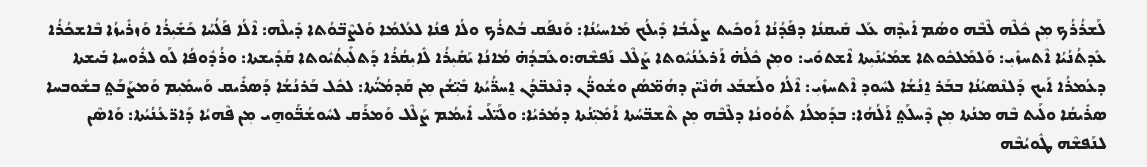ܠܰܫܪܳܪܳܟ ܡܼܢ ܟܽܠܶܗ ܠܶܒܶܗ ܘܣܳܡ ܐܺܝܕܶܗ ܥܰܠ ܩܺܝܩܢܳܐ ܕܦܰܕܳܢܳܐ ܐܰܘܟܺܝܬ ܨܠܺܝܒܳܐ ܕܺܝܠܳܟ ܡܰܐܚܝܳܢܳܐ: ܘܰܢܦܰܩ ܒܳܬܪܳܟ ܘܠܳܐ ܦܢܳܐ ܠܥܳܠܡܳܐ ܘܰܠܨܶܒ̈ܘܳܬܐ ܕܺܝܠܶܗ: ܐܶܠܳܐ ܦܰܠܳܚܳܐ ܟܰܫܺܝܼܪܳܐ ܘܰܙܪܺܝܙܳܐ ܒܶܐܫܟܳܪܳܐ ܥܺܕܬܳܢܳܝܳܐ ܐܶܬܚܙܺܝܼ: ܘܰܠܡܰܠܟܽܘܬܐ ܫܡܰܝܳܢܺܝܼܬܐ ܐܶܫܬܘܺܝ: ܘܡܼܢ ܟܽܠܳܗ̇ ܐܰܪܥܳܢܳܝܽܘܬܐ ܨܰܠܶܠ ܢܰܦܫܶܗ:ܘܥܰܒܕܳܗ̇ ܡܳܐܢܳܐ ܝܰܩܺܝܼܪܳܐ ܠܺܐܝܼܩܳܪܳܐ ܕܰܬܠܺܝܼܬܳܝܽܘܬܐ ܩܰܕܺܝܫܬܐ: ܘܪܳܕܽܘܦܳܐ ܠܰܘ ܠܪܽܘܚܐ ܒܺܝܫܬܐ ܕܥܳܡܪܳܐ ܐܰܝܟ ܕܰܠܢܶܣܝܳܢܳܐ ܒܒܰܪ ܐ̱ܢܳܫܳܐ ܠܚܽܘܕ ܐܶܬܚܙܺܝܼ: ܐܶܠܳܐ ܘܠܰܫܒܰܥ ܗܳܢܶܝ̈ܢ ܕܗܳܡ̈ܣܳܢ ܘܫܳܘܪ̈ܳܢ ܕܢܶܥܒ̈ܕܳܢ ܐ̱ܚܪ̈ܳܝܳܬܐ ܒܺܝܼ̈ܫܳܢ ܡܼܢ ܩܰܕܡܳܝ̈ܳܬܐ: ܠܟܽܠ ܒܰܪܢܳܫܳܐ ܕܰܣܪܺܝܩ ܘܰܚܡܺܝܼܡ ܘܰܡܨܰܒܰܬ݀ ܒܫܽܘܒܚܐ ܣܪܺܝܩܳܐ ܘܠܰܝܬ ܒܶܗ ܡܢܳܬܐ ܡܼܢ ܕܶܚܠܰܬ݀ ܐܰܠܳܗܳܐ: ܒܕܰܡܠܳܐ ܬܰܘܳܘܢܳܐ ܕܠܶܒܶܗ ܡܼܢ ܬܶܫܒ̈ܚܳܬܐ ܐܰܡܺܝܼ̈ܢܳܬܐ ܕܡܳܪܝܳܐ: ܘܠܰܝ̈ܠܰܝ ܐܺܝܡܳܡ ܨܰܠܶܠ ܘܰܡܪܰܩ ܠܚܽܘܫܳܒ̈ܰܘܗ̱ܝ ܡܼܢ ܦܶܗܝܳܐ ܕܰܐܪ̈ܥܳܢܳܝܳܬܐ: ܘܰܐܣܶܢ ܠܢܰܦܫܶܗ ܛܽܘܝܳܒܶܗ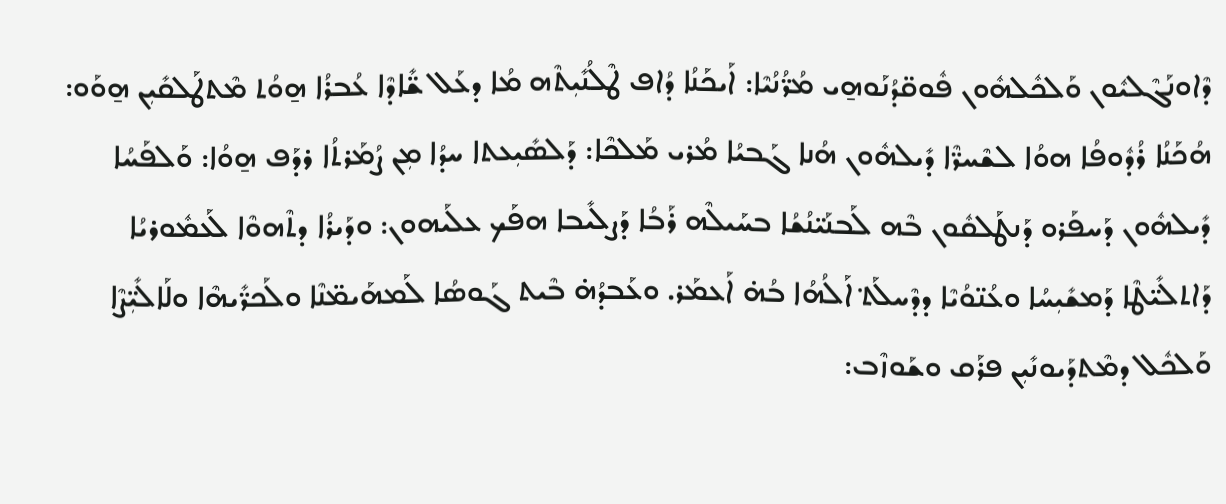ܕܶܐܘܢܰܓܶܠܝܽܘܢ ܘܰܠܟܽܠܗܽܘܢ ܦܽܘܩ̈ܕܳܢܰܘܗ̱ܝ ܡܳܪ̈ܳܢܳܝܶܐ: ܐܰܝܟܰܢܳܐ ܕܳܐܦ ܛܶܠܳܢܺܝܼܬܶܗ ܡܳܐ ܕܥܰܠ ܫ̈ܺܐܕܶܐ ܥܳܒܪܳܐ ܗ̱ܘܳܬ ܡܶܬܛܰܠܩܺܝܼܢ ܗ̱ܘܰܘ: ܗܳܟܰܢܳܐ ܪܳܕܽܘܦܳܐ ܗܘܳܐ ܠܫܶܚܪ̈ܶܐ ܕܺܝܠܗܽܘܢ ܗܳܢܐ ܓܰܒܝܳܐ ܡܳܪܝ ܡܰܠܟܶܐ: ܕܰܠܣܺܝܼܥܬܐ ܚܕܳܐ ܡܼܢ ܨܳܡܰܪܬܳܐ ܪܕܰܦ ܗ̱ܘܳܐ: ܘܰܠܦܰܚܳܐ ܕܺܝܠܗܽܘܢ ܕܰܚܦܰܪܘ ܕܰܢܛܰܠܩܽܘܢ ܒܶܗ ܠܰܒܢܰܝ̈ܢܳܫܳܐ ܒܚܰܝܠܶܗ ܪܰܒܳܐ ܕܰܨܠܺܝܒܐ ܗܦܰܟ ܥܠܰܝܗܘܢ: ܘܕܰܝܪܳܐ ܕܬܶܗܘܶܐ ܠܰܥܡܽܘܪܝܳܐ ܕܰܐܬܠܺܝ̈ܛܶܐ ܕܰܡܫܺܝܼܚܳܐ ܘܥܳܢ̈ܘܳܝܶܐ ܕܕܶܚܠܰܬ݀ ܐܰܠܳܗܳܐ ܒܳܗ̇ ܐܰܥܡܰܪ. ܘܥܰܒܕܳܗ̇ ܒܶܝܬ ܓܰܘܣܳܐ ܠܰܡܗܰܝܡ̈ܢܶܐ ܘܠܰܟܪ̈ܺܝܗܶܐ ܘܠܰܐܠܺܝܼ̈ܨܶܐ ܘܰܠܟܽܠ ܕܡܶܬܕܰܝܘܢܺܝܼܢ ܦܪܰܩ ܘܫܰܘܙܶܒ: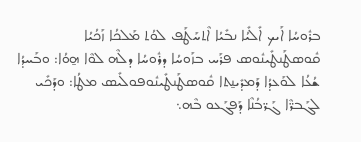ܒܪܽܘܚܳܐ ܐܰܝܟ ܐܺܠܺܝܳܐ ܢܒܺܝܳܐ ܐܶܬܚܰܛܰܦ ܠܘܳܬ ܡܰܠܟܳܐ ܙܰܟܳܝܳܐ ܩܽܘܣܛܰܢܛܺܝܢܽܘܣ ܦܪܰܚ ܒܙܰܘܚܳܐ ܕܪܽܘܚܳܐ ܕܠܶܗ ܠܘܶܐ ܗ̱ܘܳܐ: ܘܒܰܚܕܳܐ ܫܳܥܳܐ ܠܘܰܥܕܳܐ ܕܰܡܕܺܝܢ̱ܬܐ ܩܽܘܣܛܰܢܛܺܝܢܽܘܦܘܠܺܝܣ ܡܛܳܐ: ܘܕܰܟܺܝ ܠܓܰܒܪ̈ܶܐ ܓܰܪ̈ܒܳܢܶܐ ܕܰܦܓܰܥܘ ܒܶܗ܆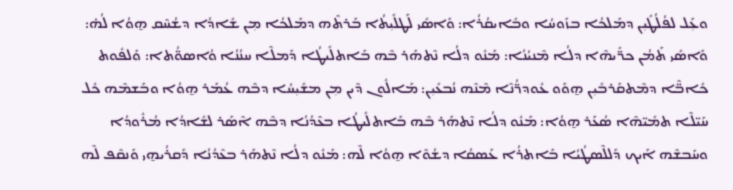ܘܥܼܰܠ ܠܦܳܠܳܛܺܝܼܢ ܕܡܰܠܟܳܐ ܒܙܰܘܚܳܐ ܘܒܺܐܝܩܳܪܳܐ: ܘܰܐܣܺܝ ܠܰܛܠܺܝܼܬܳܐ ܒܰܪܬܶܗ ܕܡܰܠܟܳܐ ܡܼܢ ܫܺܐܕܳܐ ܕܫܳܚܶܩ ܗ̱ܘܳܐ ܠܳܗ̇: ܘܰܐܣܺܝ ܬܰܡܳܢ ܟܪ̈ܺܝܗܶܐ ܕܠܳܐ ܡܶܢܝܳܢܳܐ: ܡܰܢܽܘ ܕܠܳܐ ܢܶܬܗܰܪ ܒܶܗ ܒܰܐܬܠܺܝܛܳܐ ܕܰܡܠܶܐ ܚܢܳܢܳܐ ܘܳܐܣܘ̈ܳܬܐ: ܘܰܠܦܽܘܬ ܟܺܐܒ̈ܶܐ ܕܡܶܬܩܰܪܒܺܝܼܢ ܗ̱ܘܰܘ ܥܽܘܕܪ̈ܳܢܶܐ ܡܶܢܶܗ ܢܳܒܥܺܝܼܢ: ܡܰܐܠܽܘܢ ܕܶܝܢ ܡܼܢ ܡܫܺܝܼܚܳܐ ܕܒܶܗ ܥܳܡܰܪ ܗ̱ܘܳܐ ܘܒܰܫܡܶܗ ܟܽܠ ܚܰܝ̈ܠܶܐ ܬܡܺܝ̈ܗܶܐ ܣܳܥܰܪ ܗ̱ܘܳܐ: ܡܰܢܽܘ ܕܠܳܐ ܢܶܬܗܰܪ ܒܶܗ ܒܰܐܬܠܺܝܛܳܐ ܒܥܶܕܳܢܳܐ ܕܒܶܗ ܐܶܣܰܪ ܠܫܺܐܕܳܐ ܡܳܪܽܘܕܳܐ ܘܚܰܒܫܶܗ ܐܰܝܟ ܕܰܠܠܶܣܛܳܝܳܐ ܒܰܐܬܪܳܐ ܥܰܣܩܳܐ ܕܫܳܘܶܐ ܗ̱ܘܳܐ ܠܶܗ: ܡܰܢܽܘ ܕܠܳܐ ܢܶܬܗܰܪ ܒܥܶܕܳܢܳܐ ܕܰܩܪܳܝܗ̱ܝ ܘܰܢܩܶܦ ܠܶܗ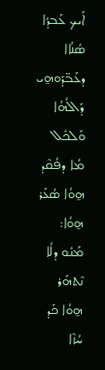ܐܰܝܟ ܥܰܒܕܳܐ ܣܳܢܳܐܐ ܕܥܰܒ̈ܕܰܘܗ̱ܝ ܕܰܐܠܳܗܳܐ ܘܰܠܟܽܠ ܡܳܐ ܕܦܳܩܶܕ ܗ̱ܘܳܐ ܣܳܥܰܪ ܗ̱ܘܳܐ: ܡܰܢܽܘ ܕܠܳܐ ܢܶܬܗܰܪ ܗ̱ܘܳܐ ܟܰܕ ܚܳܙܶܐ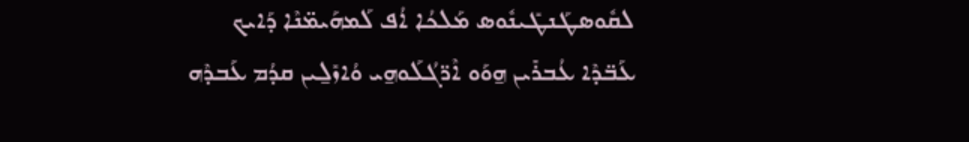ܠܩܽܘܣܛܰܢܛܺܝܢܽܘܣ ܡܰܠܟܳܐ ܐܳܦ ܠܰܡܗܰܝܡ̈ܢܶܐ ܕܰܐܝܟ ܥܰܒ̈ܕܶܐ ܥܳܒܪܺܝܢ ܗ̱ܘܰܘ ܐܶܪ̈ܓܳܠܰܘܗ̱ܝ ܘܳܐܙܺܠ̱ܝܢ ܩܕܳܡ ܥܰܒܕܶܗ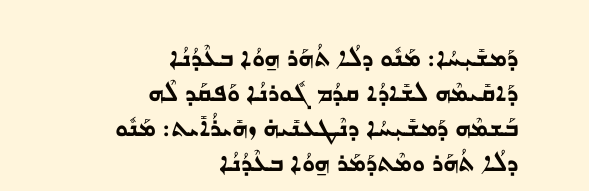ܕܰܡܫܺܝܼܚܳܐ: ܡܰܢܽܘ ܕܠܳܐ ܬܳܗܰܪ ܗ̱ܘܳܐ ܒܥܶܕܳܢܳܐ ܕܰܐܩܺܝܡܶܗ ܠܫܺܐܕܳܐ ܩܕܳܡ ܓܽܘܪܢܳܐ ܘܰܦܩܰܕ ܠܶܗ ܒܰܫܡܶܗ ܕܰܡܫܺܝܼܚܳܐ ܕܢܶܛܥܢܺܝܗ̇ ܙܗܺܝܪܳܐܺܝܬ: ܡܰܢܽܘ ܕܠܳܐ ܬܳܗܰܪ ܘܡܶܬܕܰܡܰܪ ܗ̱ܘܳܐ ܒܥܶܕܳܢܳܐ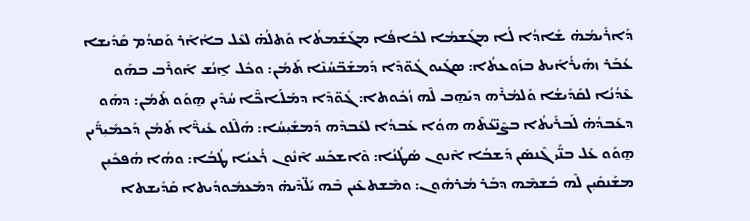ܕܰܐܪܺܝܡܳܗ̇ ܫܺܐܕܳܐ ܠܳܐ ܡܓܰܫܡܳܐ ܠܟܺܐܦܳܐ ܡܓܰܫܰܡܬܳܐ ܘܰܬܠܳܗ̇ ܠܥܶܠ ܒܐܳܐܰܪ ܘܰܩܕܳܡ ܩܰܕܺܝܫܐ ܥܳܒܰܪ ܙܗܺܝܪܳܐܺܝܬ ܒܙܰܘܥܬܳܐ: ܣܓܺܝܘ ܓܽܘ̈ܕܶܐ ܕܰܡܫܰܒ̈ܚܳܢܶܐ ܬܰܡܳܢ: ܘܟܽܠ ܐ̱ܢܳܫ ܐܰܘܪܶܒ ܒܗܰܘ ܥܶܕܳܢܳܐ ܠܩܰܕܺܝܫܳܐ ܘܰܠܡܳܪܶܗ ܕܝܰܗ̱ܒ ܠܶܗ ܙܳܟܽܘܬܐ: ܓܽܘ̈ܕܶܐ ܕܡܰܠܰܐܟ̈ܶܐ ܚܳܕܶܝܢ ܗ̱ܘܰܘ ܬܰܡܳܢ: ܕܗܰܘ ܕܥܰܒܕܳܗ̇ ܠܰܒܪܺܝܬܳܐ ܒܨܶܢ̈ܥܳܬܶܗ ܗܘܳܐ ܥܰܒܕܳܐ ܠܥܰܒܕܶܗ ܕܰܡܫܺܝܼܚܳܐ: ܗܰܠܶܠܘ ܥܺܝܪ̈ܶܐ ܬܰܡܳܢ ܕܰܟܡܺܝܼܪ̈ܺܝܢ ܗ̱ܘܰܘ ܥܰܠ ܒܢ̈ܰܝ ܓܶܢܣܰܢ ܕܰܫܒܳܐ ܐܶܢܘܢ ܣܳܛܳܢܳܐ: ܘܶܐܫܟܰܚ ܐܶܢܽܘܢ ܪܳܥܝܳܐ ܛܳܒܳܐ: ܘܗܳܐ ܗܳܦܟܺܝܼܢ ܡܫܰܢܩܺܝܼܢ ܠܶܗ ܒܰܫܡܶܗ ܕܒܰܪ ܡܳܪܗܽܘܢ: ܘܡܶܫܬܥܶܝܢ ܒܶܗ ܝܰܠ̈ܕܶܝܗ̇ ܕܡܰܥܡܽܘܕܺܝܬܐ ܩܰܕܺܝܫܬܐ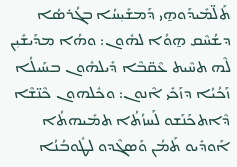ܬܰܠ̈ܡܺܝܕܰܘܗ̱ܝ ܕܰܡܫܺܝܼܚܳܐ ܒܓܳܪܣܳܐ ܕܫܳܚܶܩ ܗ̱ܘܳܐ ܠܗܽܘܢ: ܘܗܳܐ ܡܕܰܝܫܺܝܼܢ ܠܶܗ ܬܚܶܝܬ ܥܶܩ̈ܒܶܐ ܕܺܝܠܗܽܘܢ ܒܚܰܝܠܳܐ ܙܰܟܳܝܳܐ ܕܙܰܟܺܝ ܐܶܢܘܢ: ܘܟܽܠܗܘܢ ܟܶܢ̈ܫܶܐ ܕܶܐܬܟܰܢܰܫܘ ܠܰܚܙܳܬܳܐ ܬܡܺܝܗܬܳܐ ܐܰܘܕܺܝܘ ܬܰܡܳܢ ܘܰܣܓܶܕܘ ܠܛܽܘܒܳܢܳܐ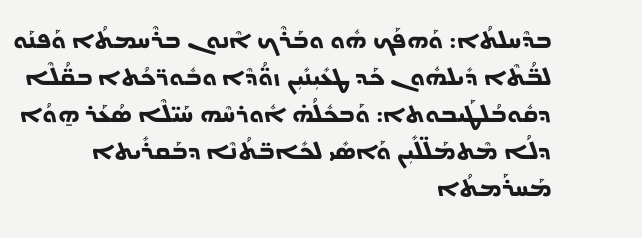ܒܕܶܚܠܬܳܐ: ܘܰܗܦܰܟ ܗܽܘ ܘܒܰܪܶܟ ܐܶܢܘܢ ܒܪܶܚܡܬܳܐ ܘܰܦܢܰܘ ܠܒ̈ܳܬܶܐ ܕܺܝܠܗܽܘܢ ܟܰܕ ܛܥܺܝܼܢܺܝܼܢ ܙܘ̈ܳܕܶܐ ܘܒܽܘܪ̈ܟܳܬܐ ܒܩ̈ܳܠܶܐ ܕܩܽܘܒܳܠܛܰܝܒܘܬܐ: ܘܰܒܟܽܠܳܗ̇ ܐܽܘܪܚܶܗ ܚܰܝ̈ܠܶܐ ܣܳܥܰܪ ܗ̱ܘܳܐ ܕܠܳܐ ܡܶܬܡܰܠ̈ܠܺܝܼܢ ܘܰܐܣܺܝ ܠܟܺܐܒ̈ܬܳܢܶܐ ܕܒܰܩܪܺܝܬܐ ܡܰܚܪܰܡܬܳܐ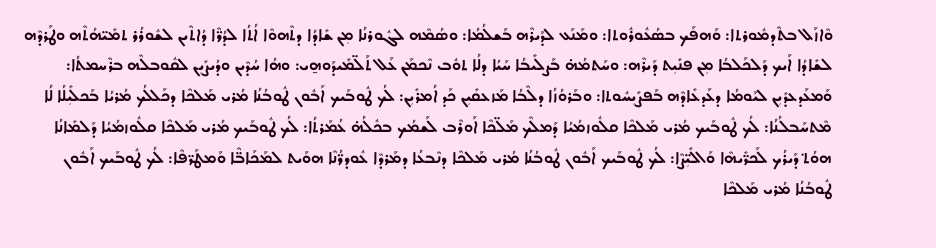ܘܶܐܙܰܠ ܒܬܶܕܡܽܘܪܬܐ: ܘܰܗܦܰܟ ܒܣܳܥܽܘܪܽܘܬܐ: ܘܡܰܢܰܥ ܠܕܰܝܪܶܗ ܒܰܫܠܳܡܳܐ: ܘܣܳܡܶܗ ܠܓܽܘܪܢܳܐ ܡܼܢ ܫܺܐܕܳܐ ܕܬܶܗܘܶܐ ܐܳܬܳܐ ܠܕܳܪ̈ܶܐ ܕܳܐܬܶܝܢ ܠܫܽܘܪܳܪ ܬܡܺܝ̈ܗܳܬܶܗ ܘܛܰܪܕܶܗ ܠܫܺܐܕܳܐ ܐܰܝܟ ܕܰܠܟܰܠܒܳܐ ܡܼܢ ܦܢܺܝܼܬ ܕܰܝܪܶܗ: ܘܚܰܬܡܳܗ̇ ܒܰܨܠܺܝܒܳܐ ܚܰܝܳܐ ܕܠܳܐ ܬܘܽܒ ܢܶܟܡܰܢ ܥܰܠ ܬܰܠ̈ܡܺܝܕܰܘܗ̱ܝ: ܘܗܳܐ ܚܳܕܶܝܢ ܘܕܳܝܨܺܝܼܢ ܠܩܽܘܒܠܶܗ ܒܪܶܚܡܬܳܐ: ܘܰܡܥܰܕܥܕܺܝܼܢ ܠܝܰܘܡܳܐ ܕܥܰܕܥܺܐܕܶܗ ܒܰܦܨܺܝܼܚܽܘܬܐ: ܘܒܰܪܘܳܙܳܐ ܕܠܶܒܳܐ ܡܰܙܥܩܺܝܼܢ ܟܰܕ ܐܳܡܪܺܝܼܢ: ܠܳܟ ܛܽܘܒܰܝܟ ܐܰܒܽܘܢ ܛܽܘܒܳܢܳܐ ܡܳܪܝ ܡܰܠܟܶܐ ܕܟܰܠܠܳܟ ܡܳܪܝܳܐ ܒܰܟܠܺܝܼܠܳܐ ܠܳܐ ܡܶܬܚܰܒܠܳܢܳܐ: ܠܳܟ ܛܽܘܒܰܝܟ ܡܳܪܝ ܡܰܠܟܶܐ ܩܠܽܘܙܡܳܝܳܐ ܕܰܡܠܶܟ ܡܰܠ̈ܟܶܐ ܐܰܘܪܶܒ ܠܰܫܡܳܟ ܒܟܽܠܳܗ̇ ܥܳܡܰܪܬܳܐ: ܠܳܟ ܛܽܘܒܰܝܟ ܡܳܪܝ ܡܰܠܟܶܐ ܩܠܽܘܙܡܳܝܳܐ ܕܰܠܡܺܐܢܳܐ ܗܘܳܬ݀ ܕܰܝܪܳܟ ܠܰܟܪ̈ܺܝܗܶܐ ܘܰܐܠܺܝܼ̈ܨܶܐ: ܠܳܟ ܛܽܘܒܰܝܟ ܐܰܒܽܘܢ ܛܽܘܒܳܢܳܐ ܡܳܪܝ ܡܰܠܟܶܐ ܕܢܶܒܥܳܐ ܕܡܰܪܕܶܐ ܥܽܘܕܪ̈ܳܢܶܐ ܗܘܰܝܬ ܠܡܰܟܰܐܒ̈ܶܐ ܘܰܡܛܰܪ̈ܦܶܐ: ܠܳܟ ܛܽܘܒܰܝܟ ܐܰܒܽܘܢ ܛܽܘܒܳܢܳܐ ܡܳܪܝ ܡܰܠܟܶܐ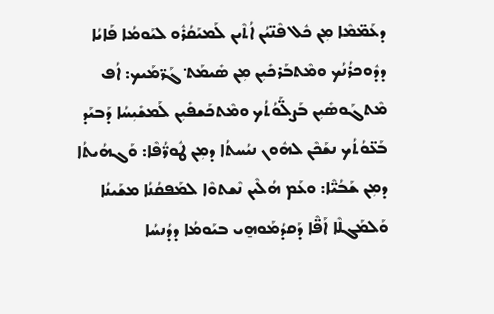ܕܥܰܡ̈ܡܶܐ ܡܼܢ ܟܽܠ ܦܶܢ̈ܝܳܢ ܐܳܬܶܝܢ ܠܰܡܝܰܩܳܪܽܘ ܠܝܰܘܡܳܐ ܦܰܐܝܳܐ ܕܕܽܘܟܪܳܢܳܟ ܘܡܶܬܒܰܪܟܺܝܼܢ ܡܼܢ ܣܺܝܡܰܬ݀ ܓܰܪ̈ܡܰܝܟ: ܐܳܦ ܡܶܬܓܰܘܣܺܝܼܢ ܒܰܨܠ̈ܰܘܳܬܳܟ ܘܡܶܬܟܰܫܦܺܝܼܢ ܠܰܡܫܺܝܼܚܳܐ ܕܰܒܝܰܕ ܒܰܥ̈ܘܳܬܳܟ ܢܫܰܟܶܢ ܠܗܽܘܢ ܢܝܳܚܬܳܐ ܕܡܼܢ ܛܽܘܪ̈ܳܦܶܐ: ܘܰܓܗܳܝܬܳܐ ܕܡܼܢ ܫܰܒܳܝ̈ܶܐ: ܘܥܰܡ ܗܳܠܶܝܢ ܢܶܫܬܘܶܐ ܠܡܰܦܩܳܢܳܐ ܡܫܰܝܢܳܐ ܘܰܠܡܰܓܠܶܐ ܐܰܦ̈ܶܐ ܕܰܩܕܳܡܰܘܗ̱ܝ ܒܝܰܘܡܳܐ ܕܕܳܢܚܳܐ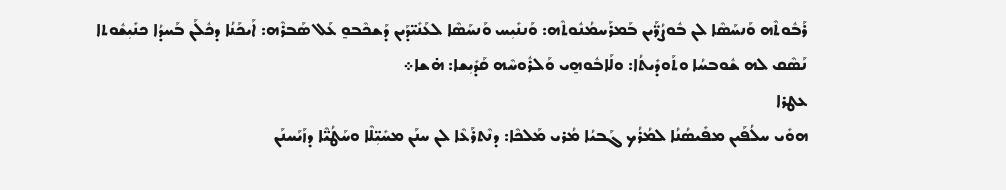ܪܰܒܽܘܬܶܗ ܘܰܢܚܰܣܶܐ ܠܢ ܒܽܘܨܳܪ̈ܰܝܢ ܒܰܡܪܰܚܡܳܢܽܘܬܶܗ: ܘܰܢܢܺܝܼܚ ܘܰܢܚܰܣܶܐ ܠܥܰܢܺܝ̈ܕܰܝܢ ܕܰܫܟܶܒܘ̱ ܥܰܠ ܣܰܒܪܶܗ: ܐܰܝܟܰܢܳܐ ܕܟܽܠܰܢ ܒܰܚܕܳܐ ܟܢܺܝܼܫܽܘܬܐ ܢܰܣܶܩ ܠܗ ܫܽܘܒܚܳܐ ܘܬܰܘܕܺܝܬܳܐ: ܘܠܰܐܒܽܘܗ̱ܝ ܘܰܠܪܽܘܚܶܗ ܩܰܕܺܝܼܫܐ: ܗ̇ܫܐ܀
ܥܛܪܐ
ܗܘܺܝ ܚܠܳܦܰܝܢ ܡܦܺܝܣܳܢܳܐ ܠܡܳܪܳܟ ܓܰܒܝܳܐ ܡܳܪܝ ܡܰܠܟܶܐ: ܕܢܶܬܪܰܥܶܐ ܠܢ ܚܢܰܢ ܡܚܺܝܼ̈ܠܶܐ ܘܚܰܛܳܝ̈ܶܐ ܕܙܰܝܰܚܢܰܢ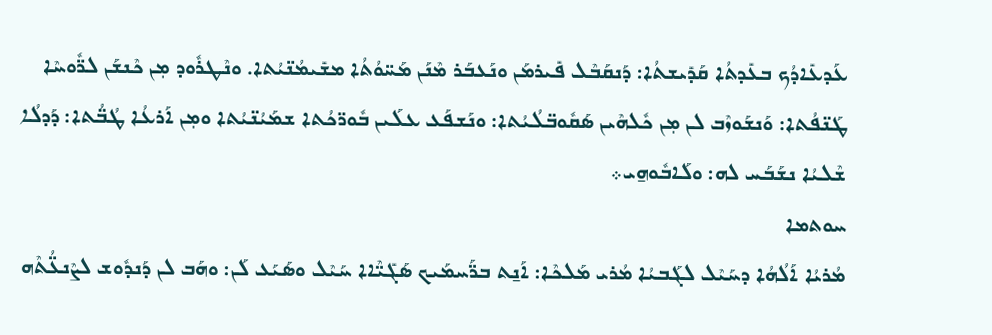ܥܰܕܥܺܐܕܳܟ ܒܥܺܕܬܳܐ ܩܰܕܺܝܫܬܳܐ: ܕܰܢܩܰܒܶܠ ܦܺܝܪܡܰܢ ܘܢܰܥܒܰܪ ܡܶܢܰܢ ܡܰܚ̈ܘܳܬܳܐ ܡܫܺܝܡܳܢ̈ܝܳܬܐ. ܘܢܶܛܪܽܘܕ ܡܼܢ ܟܶܢܫܰܢ ܠܪ̈ܽܘܚܶܐ ܛܰܢ̈ܦܳܬܐ: ܘܰܢܫܰܘܙܶܒ ܠܢ ܡܼܢ ܟܽܠܗܶܝܢ ܣܰܩܽܘܒ̈ܠܳܝܳܬܐ: ܘܢܰܫܦܰܥ ܥܠܰܝܢ ܒܽܘܪ̈ܟܳܬܐ ܫܡܰܝܳܢ̈ܝܳܬܐ ܘܡܼܢ ܐܰܪܥܳܐ ܛܳܒ̈ܳܬܐ: ܕܰܕܠܳܐ ܫܶܠܝܳܐ ܢܫܰܒܰܚ ܠܗ: ܘܠܰܐܒܽܘܗ̱ܝ܀
ܚܘܬܡܐ
ܡܳܪܝܳܐ ܐܰܠܳܗܳܐ ܕܚܰܝܶܠ ܠܓܰܒܝܳܐ ܡܳܪܝ ܡܰܠܟܶܐ: ܐܰܢ̱ܬ ܒܪ̈ܰܚܡܰܝܟ ܣܰܓܺܝ̈ܶܐܐ ܚܰܝܶܠ ܘܣܰܝܰܥ ܠܰܢ: ܘܗܰܒ ܠܢ ܕܰܢܕܽܘܫ ܠܨܶܢܥ̈ܳܬܶܗ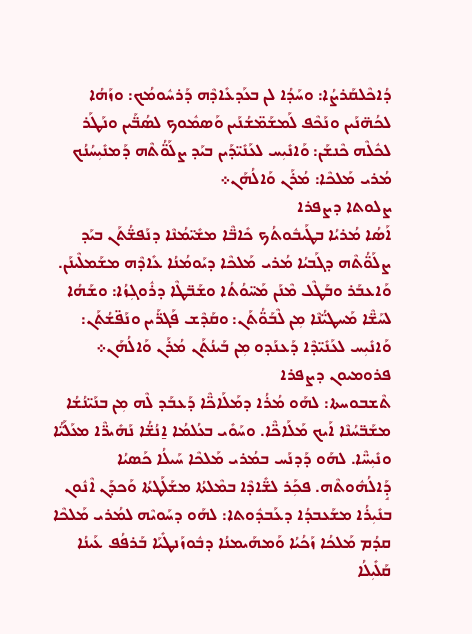ܕܳܐܟܶܠܩܰܪܨܳܐ: ܘܚܰܕܳܐ ܠܢ ܒܥܰܕܥܺܐܕܶܗ ܕܰܪܚܽܘܡܳܟ: ܘܙܰܗܳܐ ܠܟܳܗ̈ܢܰܝܢ ܘܢܰܟܶܦ ܠܰܡܫܰܡ̈ܫܳܢܰܝܢ ܘܰܣܡܽܘܟ ܠܣܳܒ̈ܰܝܢ ܘܢܰܛܰܪ ܠܟܽܠܶܗ ܟܶܢܫܰܢ: ܘܰܐܢܺܝܼܚ ܠܥܰܢܺܝ̈ܕܰܝܢ ܒܝܰܕ ܨܠܰܘ̈ܳܬܶܗ ܕܰܡܢܺܝܼܚܳܢܳܟ ܡܳܪܝ ܡܰܠܟܶܐ: ܡܳܪܰܢ ܘܰܐܠܳܗܰܢ܀
ܨܠܘܬܐ ܕܨܦܪܐ
ܐܰܣܳܐ ܡܳܪܝܳܐ ܒܛܰܝܒܽܘܬܳܟ ܟܺܐܒ̈ܶܐ ܡܫܺܝ̈ܡܳܢܶܐ ܕܢܰܦܫ̈ܳܬܰܢ ܒܝܰܕ ܨܠܰܘ̈ܳܬܶܗ ܕܓܰܒܝܳܐ ܡܳܪܝ ܡܰܠܟܶܐ ܕܝܰܘܡܳܢܳܐ ܥܺܐܕܶܗ ܡܫܰܡܠܶܝܢܰܢ. ܘܰܐܥܒܰܪ ܘܒܰܛܶܠ ܡܶܢܰܢ ܡܰܚ̈ܘܳܬܳܐ ܘܫܰܒ̈ܛܶܐ ܕܪܽܘܓܼܙܳܐ: ܘܫܰܗܳܐ ܠܚܰܫ̈ܶܐ ܡܰܚܛܝ̈ܳܢܶܐ ܡܼܢ ܠܶܒܰܘ̈ܳܬܰܢ: ܘܩܰܕܶܫ ܦܰܓܪ̈ܰܝܢ ܘܢܰܦ̈ܫܳܬܰܢ: ܘܰܐܢܺܝܼܚ ܠܥܰܢܺܝ̈ܕܶܐ ܕܰܥܢܰܕܘ ܡܼܢ ܒܰܝܢܳܬܰܢ ܡܳܪܰܢ ܘܰܐܠܳܗܰܢ܀
ܦܪܘܡܝܘܢ ܕܨܦܪܐ
ܬܶܫܒܘܚܬܐ: ܠܗܰܘ ܡܳܪܳܐ ܕܡܰܠܰܐܟ̈ܶܐ ܕܰܥܒܰܕ ܠܶܗ ܡܼܢ ܒܢܰܝ̈ܢܳܫܳܐ ܡܫܰܒ̈ܚܳܢܶܐ ܐܰܝܟ ܡܰܠܰܐܟ̈ܶܐ. ܘܚܰܘܺܝ ܒܥܳܠܡܳܐ ܐ̱ܢܳܫ̈ܳܐ ܢܰܗܺܝܪ̈ܶܐ ܡܥܰܠܰܝ̈ܳܐ ܘܢܺܝܼܚ̈ܶܐ. ܠܗܰܘ ܕܰܕܢܰܚ ܒܡܳܪܝ ܡܰܠܟܶܐ ܚܰܝܠܳܐ ܟܰܣܝܳܐ ܕܱܰܐܠܳܗܽܘܬܶܗ. ܦܟܼܰܪ ܠܫ̈ܺܐܕܶܐ ܒܡܶܠܬܳܐ ܡܫܰܠܰܛܬܳܐ ܘܰܟܕܰܢ ܐܶܢܽܘܢ ܒܢܺܝܼܪܳܐ ܡܫܰܥܒܕܳܐ ܕܥܰܒܕܽܘܬܐ: ܠܗܰܘ ܕܚܰܘܝܶܗ ܠܡܳܪܝ ܡܰܠܟܶܐ ܩܕܳܡ ܡܰܠܟܳܐ ܙܰܟܳܝܳܐ ܘܰܡܗܰܝܡܢܳܐ ܕܒܽܘܙܰܢܛܺܝܰܐ ܒܰܪܦܳܦ ܥܰܝܢܳܐ ܩܰܠܺܝܼܠܳܐ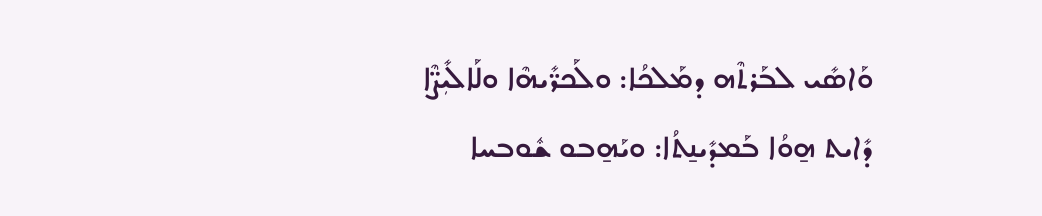ܘܰܐܣܺܝ ܠܒܰܪܬܶܗ ܕܡܰܠܟܳܐ: ܘܠܰܟܪ̈ܺܝܗܶܐ ܘܠܰܐܠܺܝܼܨ̈ܶܐ ܕܺܐܝܬ ܗ̱ܘܳܐ ܒܰܡܕܺܝܢ̱ܬܳܐ: ܘܝܰܗ̱ܒܘ ܫܽܘܒܚܐ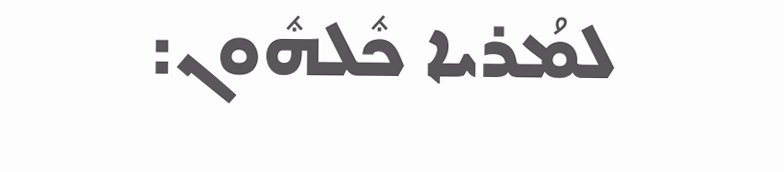ܠܡܳܪܝܐ ܟܽܠܗܽܘܢ: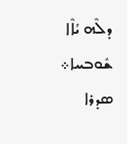ܕܠܶܗ ܝܳܐܶܐ ܫܽܘܒܚܐ܀
ܣܕܪܐ